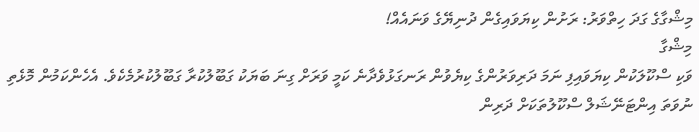މިޝްގާގެ ގަދަ ހިތްވަރު: ރަށުން ކިޔަވައިގެން ދުނިޔޭގެ ވަނައެއް!
މިޝްގާ
ވަކި ސްކޫލަކުން ކިޔަވައިފި ނަމަ ދަރިވަރުންގެ ކިޔެވުން ރަނގަޅުވެދާނެ ކަމީ ވަރަށް ގިނަ ބަޔަކު ގަބޫލުކުރާ ގަބޫލުކުރުމެކެވެ. އެހެންކަމުން މޮޅެތި ނުވަތަ އިންޓަނޭޝަލް ސްކޫލުތަކަށް ދަރިން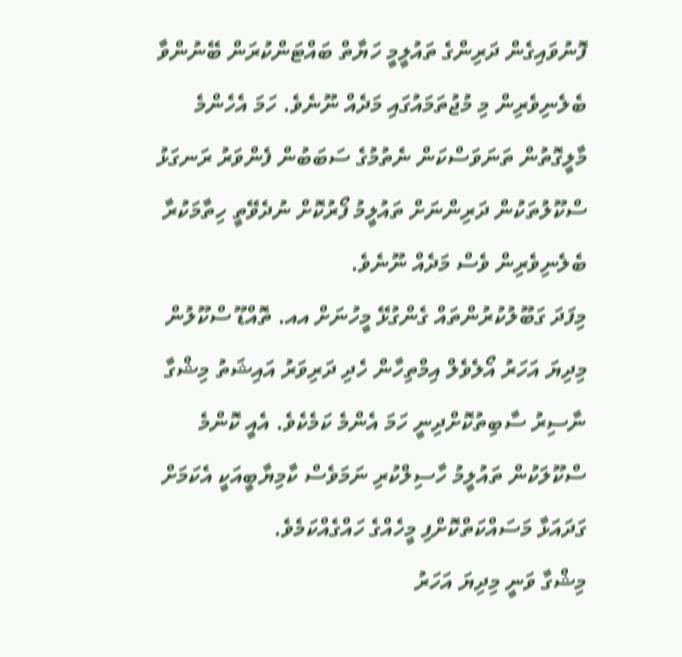ފޮނުވައިގެން ދަރިންގެ ތައުލީމީ ހަޔާތް ބައްޓަންކުރަން ބޭނުންވާ ބެލެނިވެރިން މި މުޖުތަމައުގައި މަދެއް ނޫނެވެ. ހަމަ އެހެންމެ މާލީގޮތުން ތަނަވަސްކަން ނެތުމުގެ ސަބަބުން ފެންވަރު ރަނގަޅު ސްކޫލުތަކުން ދަރިންނަށް ތައުލީމު ފޯރުކޮށް ނުދެވޭތީ ހިތާމަކުރާ ބެލެނިވެރިން ވެސް މަދެއް ނޫނެވެ.
މިފަދަ ގަބޫލުކުރުންތައް ގެންގުޅޭ މީހުނަށް އއ. ތޮއްޑޫ ސްކޫލުން މިދިޔަ އަހަރު އޯލެވެލް އިމްތިހާން ހެދި ދަރިވަރު އައިޝަތު މިޝްގާ ނާސިރު ސާބިތުކޮށްދިނީ ހަމަ އެންމެ ކަމެކެވެ. އެއީ ކޮންމެ ސްކޫލަކުން ތައުލީމު ހާސިލްކުރި ނަމަވެސް ކާމިޔާބީއަކީ އެކަމަށް ގަދައަޅާ މަސައްކަތްކޮށްފި މީހެއްގެ ހައްގެއްކަމެވެ.
މިޝްގާ ވަނީ މިދިޔަ އަހަރު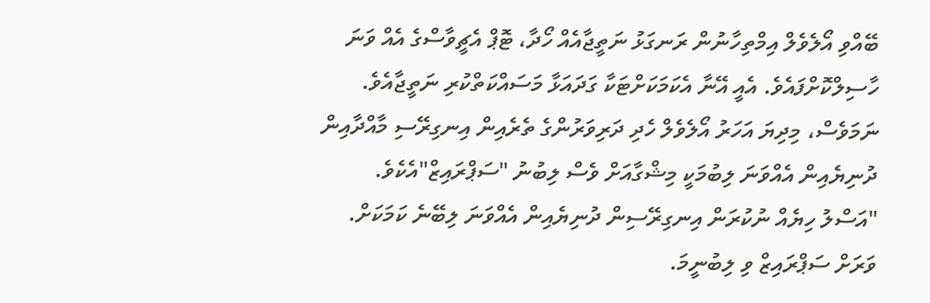ބޭއްވި އޯލެވެލް އިމްތިހާނުން ރަނގަޅު ނަތީޖާއެއް ހޯދާ، ޓޮޕް އެޗީވާސްގެ އެއް ވަނަ ހާސިލްކޮށްފައެވެ. އެއީ އޭނާ އެކަމަކަށްޓަކާ ގަދައަޅާ މަސައްކަތްކުރި ނަތީޖާއެވެ. ނަމަވެސް، މިދިޔަ އަހަރު އޯލެވެލް ހެދި ދަރިވަރުންގެ ތެރެއިން އިނގިރޭސި މާއްދާއިން ދުނިޔެއިން އެއްވަނަ ލިބުމަކީ މިޝްގާއަށް ވެސް ލިބުނު "ސަޕްރައިޒް"އެކެވެ.
"އަސްލު ހިޔެއް ނުކުރަން އިނގިރޭސިން ދުނިޔެއިން އެއްވަނަ ލިބޭނެ ކަމަކަށް. ވަރަށް ސަޕްރައިޒް ވި ލިބުނީމަ.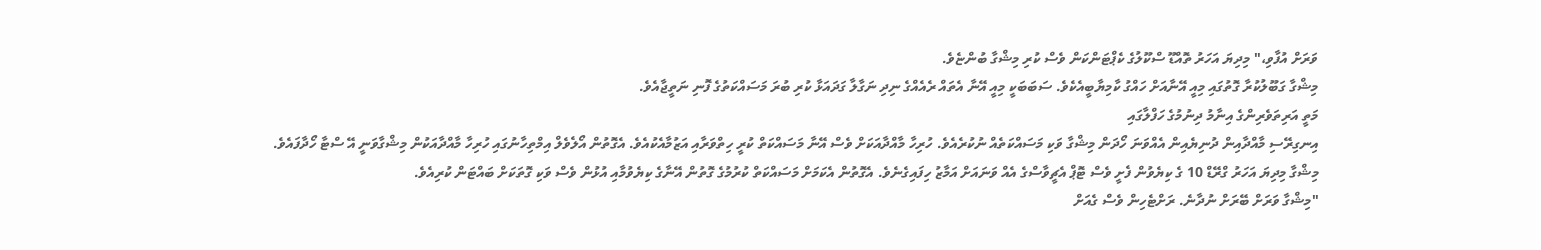ވަރަށް އުފާވި،" މިދިޔަ އަހަރު ތޮއްޑޫ ސްކޫލުގެ ކެޕްޓަންކަން ވެސް ކުރި މިޝްގާ ބުންޏެވެ.
މިޝްގާ ގަބޫލުކުރާ ގޮތުގައި މިއީ އޭނާއަށް ހައްގު ކާމިޔާބީއެކެވެ. ސަބަބަކީ މިއީ އޭނާ އެތައް ރެއެއްގެ ނިދި ނަގާލާ ގަދައަޅާ ކުރި ބުރަ މަސައްކަތުގެ ފޮނި ނަތީޖާއެވެ.
މަތީ އަރިތަވެރިންގެ އިނާމު ދިނުމުގެ ހަފްލާގައި
އިނގިރޭސި މާއްދާއިން ދުނިޔެއިން އެއްވަނަ ހޯދަން މިޝްގާ ވަކި މަސައްކަތެއް ނުކުރެއެވެ. ހުރިހާ މާއްދާއަކަށް ވެސް އޭނާ މަސައްކަތް ކުރީ ހިތްވަރާއި އަޒުމާއެކުއެވެ. އެގޮތުން އޯލެވެލް އިމްތިހާނުގައި ހުރިހާ މާއްދާއަކުން މިޝްގާވަނީ އޭ ސްޓާ ހޯދާފައެވެ.
މިޝްގާ މިދިޔަ އަހަރު ގްރޭޑް 10 ގެ ކިޔެވުން ފެށީ ވެސް ޓޮޕް އެޗީވާސްގެ އެއް ވަނައަށް އަމާޒު ހިފައިގެނެވެ. އެގޮތުން އެކަމަށް މަސައްކަތް ކުރުމުގެ ގޮތުން އޭނާގެ ކިޔެވުމާއި އުޅުން ވެސް ވަކި ގޮތަކަށް ބައްޓަން ކުރިއެވެ.
"މިޝްގާ ވަރަށް ބޭރަށް ނުދާނެ. ރަށްޓެހިން ވެސް ގެއަށް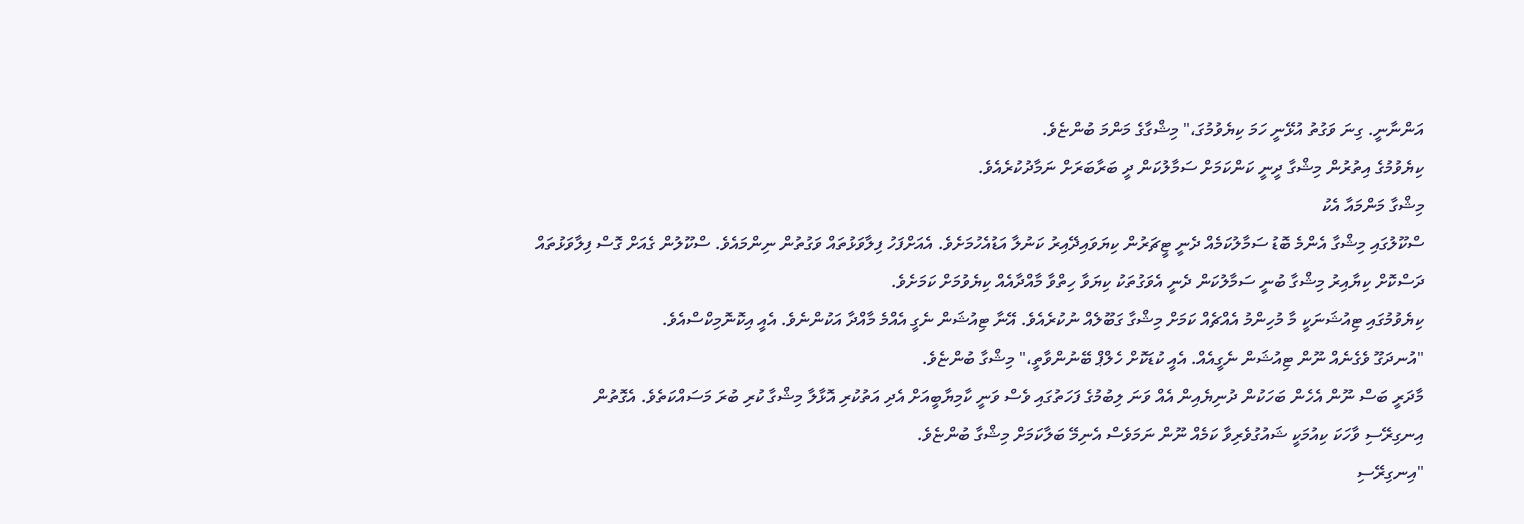އަންނާނީ. ގިނަ ވަގުތު އުޅޭނީ ހަމަ ކިޔެވުމުގަ،" މިޝްގާގެ މަންމަ ބުންޏެވެ.
ކިޔެވުމުގެ އިތުރުން މިޝްގާ ދީނީ ކަންކަމަށް ސަމާލުކަން ދީ ބަރާބަރަށް ނަމާދުކުރެއެވެ.
މިޝްގާ މަންމައާ އެކު
ސްކޫލުގައި މިޝްގާ އެންމެ ބޮޑު ސަމާލުކަމެއް ދެނީ ޓީޗަރުން ކިޔަވައިދޭއިރު ކަނުލާ އަޑުއެހުމަށެވެ. އެއަށްފަހު ފިލާވަޅުތައް ވަގުތުން ނިންމައެވެ. ސްކޫލުން ގެއަށް ގޮސް ފިލާވަޅުތައް ދަސްކޮށް ކިޔާއިރު މިޝްގާ ބުނީ ސަމާލުކަން ދެނީ އެވަގުތަކު ކިޔަވާ ހިތްވާ މާއްދާއެއް ކިޔެވުމަށް ކަމަށެވެ.
ކިޔެވުމުގައި ޓިއުޝަނަކީ މާ މުހިންމު އެއްޗެއް ކަމަށް މިޝްގާ ގަބޫލެއް ނުކުރެއެވެ. އޭނާ ޓިއުޝަން ނެގީ އެއްމެ މާއްދާ އަކުންނެވެ. އެއީ އިކޮނޮމިކްސްއެވެ.
"އުނދަގޫ ވެގެނެއް ނޫން ޓިއުޝަން ނެގީއެއް. އެއީ ކުޑަކޮށް ހެލްޕް ބޭނުންވާތީ،" މިޝްގާ ބުންޏެވެ.
މާދަރީ ބަސް ނޫން އެހެން ބަހަކުން ދުނިޔެއިން އެއް ވަނަ ލިބުމުގެ ފަހަތުގައި ވެސް ވަނީ ކާމިޔާބީއަށް އެދި އަތުކުރި އޮޅާލާ މިޝްގާ ކުރި ބުރަ މަސައްކަތެވެ. އެގޮތުން އިނގިރޭސި ވާހަކަ ކިއުމަކީ ޝައުގުވެރިވާ ކަމެއް ނޫން ނަމަވެސް އެނިމޭ ބަލާކަމަށް މިޝްގާ ބުންޏެވެ.
"އިނގިރޭސި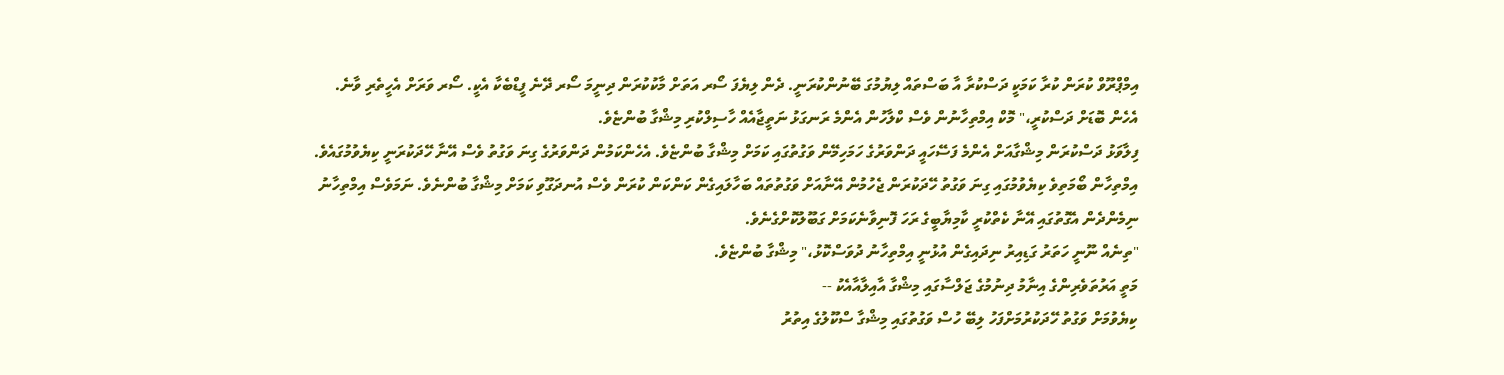އިމްޕްރޫވް ކުރަން ކުރާ ކަމަކީ ދަސްކުރާ އާ ބަސްތައް ލިޔުމުގަ ބޭނުންކުރަނީ. ދެން ލިޔެފަ ސޯރ އަތަށް މާކުކުރަން ދިނީމަ ސޯރ ދޭނެ ފީޑްބެކާ އެކީ. ސޯރ ވަރަށް އެހީތެރި ވާނެ. އެހެން ބޮޑަށް ދަސްކުރީ،" މޮކް އިމްތިހާނުން ވެސް ކްލާހުން އެންމެ ރަނގަޅު ނަތީޖާއެއް ހާސިލްކުރި މިޝްގާ ބުންޏެވެ.
ފިލާވަޅު ދަސްކުރަން މިޝްގާއަށް އެންމެ ފަސޭހައީ ދަންވަރުގެ ހަމަހިމޭން ވަގުތުގައި ކަމަށް މިޝްގާ ބުންޏެވެ. އެހެންކަމުން ދަންވަރުގެ ގިނަ ވަގުތު ވެސް އޭނާ ހޭދަކުރަނީ ކިޔެވުމުގައެވެ. އިމްތިހާން ބޯމަތިވެ ކިޔެވުމުގައި ގިނަ ވަގުތު ހޭދަކުރަން ޖެހުމުން އޭނާއަށް ވަގުތުތައް ބަހާލައިގެން ކަންކަން ކުރަން ވެސް އުނދަގޫވި ކަމަށް މިޝްގާ ބުންނެވެ. ނަމަވެސް އިމްތިހާނު ނިމެންދެން އެގޮތުގައި އޭނާ ކެތްކުރީ ކާމިޔާބީގެ ރަހަ ފޮނިވާނެކަމަށް ގަބޫލުކޮށްގެނެވެ.
"ތިނެއް ނޫނީ ހަތަރު ގަޑިއިރު ނިދައިގެން އުޅުނީ އިމްތިހާނު ދުވަސްކޮޅު،" މިޝްގާ ބުންޏެވެ.
މަތީ އަރުތަވެރިންގެ އިނާމު ދިނުމުގެ ޖަލްސާގައި މިޝްގާ އާއިލާއާއެކު --
ކިޔެވުމަށް ވަގުތު ހޭދަކުރުމަށްފަހު ލިބޭ ހުސް ވަގުތުގައި މިޝްގާ ސްކޫލުގެ އިތުރު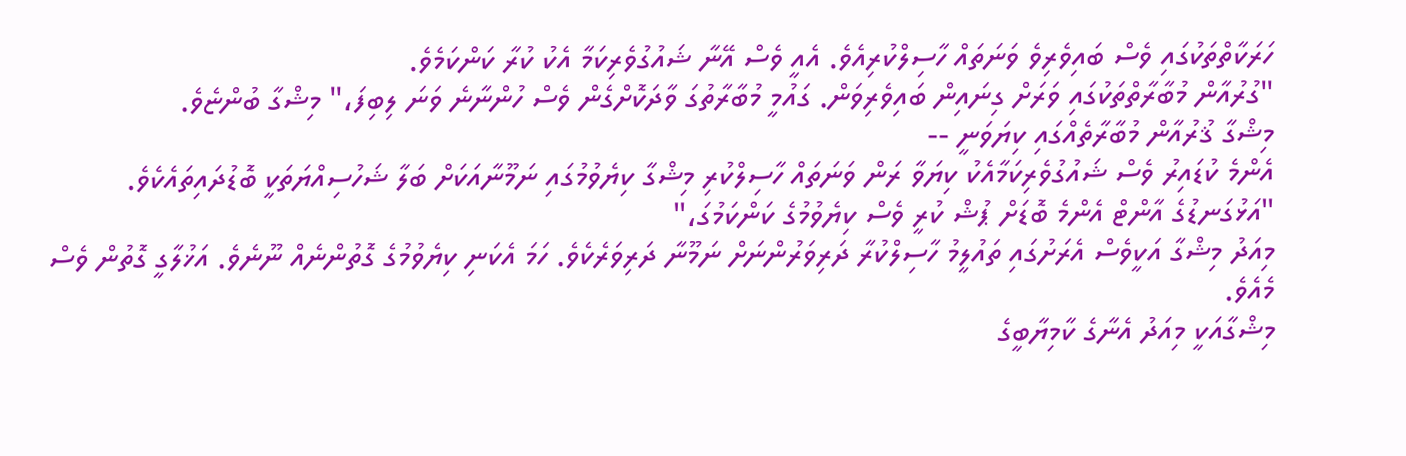ހަރަކާތްތަކުގައި ވެސް ބައިވެރިވެ ވަނަތައް ހާސިލްކުރިއެވެ. އެއީ ވެސް އޭނާ ޝައުގުވެރިކަމާ އެކު ކުރާ ކަންކަމެވެ.
"ގުރުއާން މުބާރާތްތަކުގައި ވަރަށް ގިނައިން ބައިވެރިވަން. ގައުމީ މުބާރާތުގަ ވާދަކޮށްގެން ވެސް ހުންނާނެ ވަނަ ލިބިފަ،" މިޝްގާ ބުންޏެވެ.
މިޝްގާ ޤުރުއާން މުބާރާތެއްގައި ކިޔަވަނީ --
އެންމެ ކުޑައިރު ވެސް ޝައުގުވެރިކަމާއެކު ކިޔަވާ ރަން ވަނަތައް ހާސިލްކުރި މިޝްގާ ކިޔެވުމުގައި ނަމޫނާއަކަށް ބަލާ ޝަހުސިއްޔަތަކީ ބޮޑުދައިތައެކެވެ.
"އަޅުގަނޑުގެ އާންޓް އެންމެ ބޮޑަށް ޕުޝް ކުރީ ވެސް ކިޔެވުމުގެ ކަންކަމުގަ،"
މިއަދު މިޝްގާ އަކީވެސް އެރަށުގައި ތައުލީމު ހާސިލްކުރާ ދަރިވަރުންނަށް ނަމޫނާ ދަރިވަރެކެވެ. ހަމަ އެކަނި ކިޔެވުމުގެ ގޮތުންނެއް ނޫނެވެ. އަޚުލާގީ ގޮތުން ވެސް މެއެވެ.
މިޝްގާއަކީ މިއަދު އެނާގެ ކާމިޔާބީގެ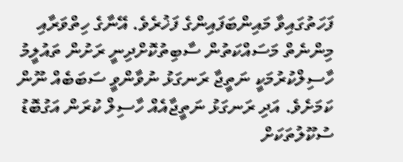ފަހަތުގައިވާ މައިންބަފައިންގެ ފަޚުރެވެ. އޭނާގެ ހިތްވަރާއި މިންނެތް މަސައްކަތުން ސާބިތުކޮށްދިނީ ރަށުން ތައުލީމު ހާސިލްކުރުމަކީ ނަތީޖާ ރަނގަޅު ނުވާންވީ ސަބަބެއް ނޫން ކަމަށެވެ. އަދި ރަނގަޅު ނަތީޖާއެއް ހާސިލް ކުރަން އަގުބޮޑު ސުކޫލުތަކަށް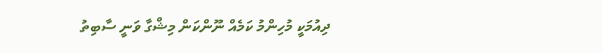ދިއުމަކީ މުހިންމު ކަމެއް ނޫންކަން މިޝްގާ ވަނީ ސާބިތު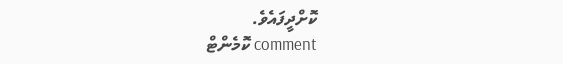ކޮށްދީފައެވެ.
comment ކޮމެންޓް